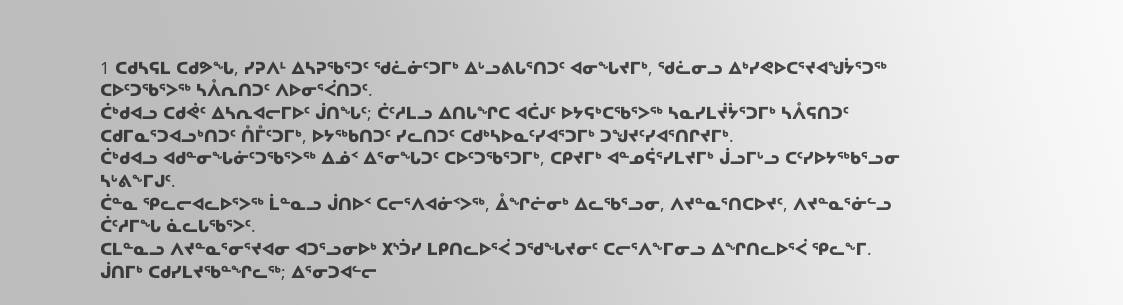1 ᑕᑯᓴᕋᒪ ᑕᑯᕗᖓ, ᓯᕈᐱᒻ ᐃᓴᕈᖃᕐᑐᑦ ᖁᓛᓃᑦᑐᒥᒃ ᐃᒡᓗᕕᒐᕐᑎᑐᑦ ᐊᓂᖓᔪᒥᒃ, ᖁᓛᓂᓗ ᐃᒃᓯᕙᐅᑕᕐᔪᐊᖑᔮᕐᑐᖅ ᑕᐅᑦᑐᖃᕐᐳᖅ ᓴᐰᕆᑎᑐᑦ ᐱᐅᓂᕐᐹᑎᑐᑦ.
ᑖᒃᑯᐊᓗ ᑕᑯᕚᑦ ᐃᓴᕆᐊᓕᒥᐅᑦ ᒎᑎᖓᑦ; ᑖᑦᓱᒪᓗ ᐃᑎᒐᖏᑕ ᐊᑖᒍᑦ ᐅᔭᕋᒃᑕᖃᕐᐳᖅ ᓴᓇᓯᒪᔫᔮᕐᑐᒥᒃ ᓴᐰᕋᑎᑐᑦ ᑕᑯᒥᓇᕐᑐᐊᓗᒃᑎᑐᑦ ᑍᒤᑦᑐᒥᒃ, ᐅᔭᖅᑲᑎᑐᑦ ᓯᓚᑎᑐᑦ ᑕᑯᒃᓴᐅᓇᑦᓯᐊᕐᑐᒥᒃ ᑐᖑᔪᑦᓯᐊᕐᑎᒋᔪᒥᒃ.
ᑖᒃᑯᐊᓗ ᐊᑯᓐᓂᖓᓃᑦᑐᖃᕐᐳᖅ ᐃᓅᑉ ᐃᕐᓂᖓᑐᑦ ᑕᐅᑦᑐᖃᕐᑐᒥᒃ, ᑕᑭᔪᒥᒃ ᐊᓐᓄᕌᕐᓯᒪᔪᒥᒃ ᒎᓗᒥᒡᓗ ᑕᑦᓯᐅᔭᖅᑲᕐᓗᓂ ᓴᒡᕕᖕᒥᒍᑦ.
ᑖᓐᓇ ᕿᓚᓕᐊᓚᐅᕐᐳᖅ ᒫᓐᓇᓗ ᒎᑎᐅᑉ ᑕᓕᕐᐱᐊᓃᑉᐳᖅ, ᐂᖏᓖᓂᒃ ᐃᓚᖃᕐᓗᓂ, ᐱᔪᓐᓇᕐᑎᑕᐅᔪᑦ, ᐱᔪᓐᓇᕐᓃᓪᓗ ᑖᑦᓱᒥᖓ ᓈᓚᒐᖃᕐᐳᑦ.
ᑕᒪᓐᓇᓗ ᐱᔪᓐᓇᕐᓂᕐᔪᐊᓂ ᐊᑐᕐᓗᓂᐅᒃ ᙭ᔅᑑᓯ ᒪᑭᑎᓚᐅᕐᐹ ᑐᖁᖓᔪᓂᑦ ᑕᓕᕐᐱᖕᒥᓂᓗ ᐃᖏᑎᓚᐅᕐᐹ ᕿᓚᖕᒥ.
ᒎᑎᒥᒃ ᑕᑯᓯᒪᔪᖃᓐᖏᓚᖅ; ᐃᕐᓂᑐᐊᓪᓕ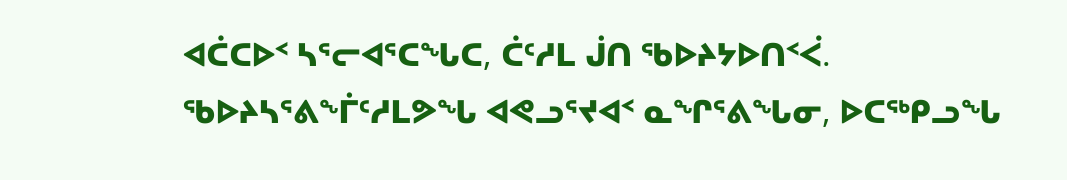ᐊᑖᑕᐅᑉ ᓴᕐᓕᐊᕐᑕᖓᑕ, ᑖᑦᓱᒪ ᒎᑎ ᖃᐅᔨᔭᐅᑎᑉᐹ.
ᖃᐅᔨᓴᕐᕕᖕᒦᑦᓱᒪᕗᖓ ᐊᕙᓗᕐᔪᐊᑉ ᓇᖏᕐᕕᖓᓂ, ᐅᑕᖅᑭᓗᖓ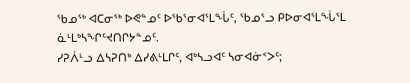ᖃᓄᖅ ᐊᑕᓂᖅ ᐅᕙᓐᓄᑦ ᐅᖃᕐᓂᐊᕐᒪᖔᑦ, ᖃᓄᕐᓗ ᑭᐅᓂᐊᕐᒪᖔᕐᒪ ᓈᒻᒪᒃᓴᖏᑦᔪᑎᒋᔭᓐᓄᑦ.
ᓯᕈᐲᒻᓗ ᐃᓴᕈᑎᒃ ᐃᓯᕕᒻᒪᒋᑦ, ᐊᒃᓴᓗᐊᑦ ᓴᓂᐊᓃᑉᐳᑦ;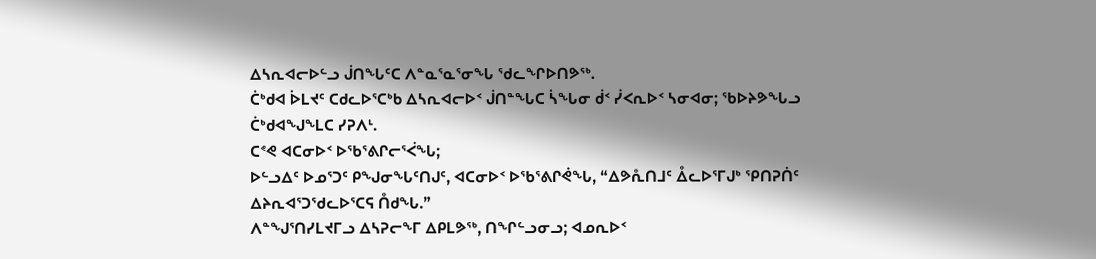ᐃᓴᕆᐊᓕᐅᓪᓗ ᒎᑎᖓᑦᑕ ᐱᓐᓇᕐᓇᕐᓂᖓ ᖁᓚᖏᐅᑎᕗᖅ.
ᑖᒃᑯᐊ ᐆᒪᔪᑦ ᑕᑯᓚᐅᕐᑕᒃᑲ ᐃᓴᕆᐊᓕᐅᑉ ᒎᑎᓐᖓᑕ ᓵᖓᓂ ᑰᑉ ᓰᐸᕆᐅᑉ ᓴᓂᐊᓂ; ᖃᐅᔨᕗᖓᓗ ᑖᒃᑯᐊᖑᖕᒪᑕ ᓯᕈᐱᒻ.
ᑕᕝᕙ ᐊᑕᓂᐅᑉ ᐅᖃᕐᕕᒋᓕᕐᐹᖓ;
ᐅᓪᓗᐃᑦ ᐅᓄᕐᑐᑦ ᑭᖑᓂᖓᑦᑎᒍᑦ, ᐊᑕᓂᐅᑉ ᐅᖃᕐᕕᒋᕚᖓ, “ᐃᕗᕅᑎᒧᑦ ᐂᓚᐅᕐᒥᒍᒃ ᕿᑎᕈᑏᑦ ᐃᔨᕆᐊᕐᑐᖁᓚᐅᕐᑕᕋ ᑍᑯᖓ.”
ᐱᓐᖑᕐᑎᓯᒪᔪᒥᓗ ᐃᓴᕈᓕᖕᒥ ᐃᑭᒪᕗᖅ, ᑎᖏᓪᓗᓂᓗ; ᐊᓄᕆᐅᑉ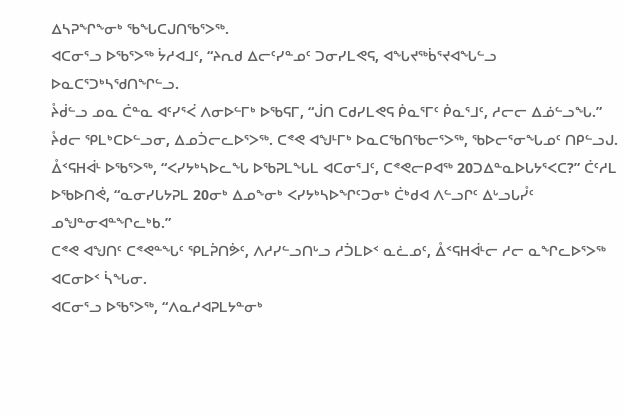ᐃᓴᕈᖏᖕᓂᒃ ᖃᖓᑕᒍᑎᖃᕐᐳᖅ.
ᐊᑕᓂᕐᓗ ᐅᖃᕐᐳᖅ ᔮᓱᐊᒧᑦ, “ᔨᕆᑯ ᐃᓕᑦᓯᓐᓄᑦ ᑐᓂᓯᒪᕙᕋ, ᐊᖓᔪᖅᑳᕐᔪᐊᖓᓪᓗ ᐅᓇᑕᕐᑐᒃᓴᖁᑎᖏᓪᓗ.
ᔧᑰᓪᓗ ᓄᓇ ᑖᓐᓇ ᐊᑦᓯᕐᐹ ᐱᓂᐅᓪᒥᒃ ᐅᖃᕋᒥ, “ᒎᑎ ᑕᑯᓯᒪᕙᕋ ᑮᓇᕐᒥᑦ ᑮᓇᕐᒧᑦ, ᓱᓕᓕ ᐃᓅᓪᓗᖓ.”
ᔧᑯᓕ ᕿᒪᒃᑕᐅᓪᓗᓂ, ᐃᓄᑑᓕᓚᐅᕐᐳᖅ. ᑕᕝᕙ ᐊᖑᒻᒥᒃ ᐅᓇᑕᖃᑎᖃᓕᕐᐳᖅ, ᖃᐅᓕᕐᓂᖓᓄᑦ ᑎᑭᓪᓗᒍ.
ᐂᑉᕋᕼᐋᒻ ᐅᖃᕐᐳᖅ, “ᐸᓯᔭᒃᓴᐅᓚᖓ ᐅᖃᕈᒪᖓᒪ ᐊᑕᓂᕐᒧᑦ, ᑕᕝᕙᓕᑭᐊᖅ 20ᑐᐃᓐᓇᐅᒐᔭᕐᐸᑕ?” ᑖᑦᓱᒪ ᐅᖃᐅᑎᕚ, “ᓇᓂᓯᒐᔭᕈᒪ 20ᓂᒃ ᐃᓄᖕᓂᒃ ᐸᓯᔭᒃᓴᐅᖏᑦᑐᓂᒃ ᑖᒃᑯᐊ ᐱᓪᓗᒋᑦ ᐃᒡᓗᒐᓮᑦ ᓄᖑᓐᓂᐊᓐᖏᓚᒃᑲ.”
ᑕᕝᕙ ᐊᖑᑎᑦ ᑕᕝᕙᓐᖓᑦ ᕿᒪᕉᑎᕘᑦ, ᐱᓱᓯᓪᓗᑎᒡᓗ ᓱᑑᒪᐅᑉ ᓇᓛᓄᑦ, ᐂᑉᕋᕼᐋᒻᓕ ᓱᓕ ᓇᖏᓚᐅᕐᐳᖅ ᐊᑕᓂᐅᑉ ᓵᖓᓂ.
ᐊᑕᓂᕐᓗ ᐅᖃᕐᐳᖅ, “ᐱᓇᓱᐊᕈᒪᔭᓐᓂᒃ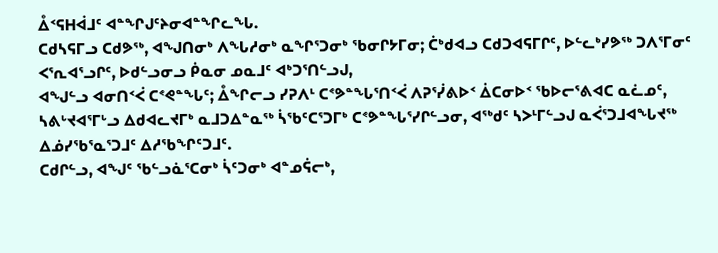ᐂᑉᕋᕼᐋᒧᑦ ᐊᓐᖏᒍᑦᔨᓂᐊᓐᖏᓚᖓ.
ᑕᑯᓴᕋᒥᓗ ᑕᑯᕗᖅ, ᐊᖑᑎᓂᒃ ᐱᖓᓱᓂᒃ ᓇᖏᕐᑐᓂᒃ ᖃᓂᒋᔭᒥᓂ; ᑖᒃᑯᐊᓗ ᑕᑯᑐᐊᕋᒥᒋᑦ, ᐅᓪᓚᒃᓯᕗᖅ ᑐᐱᕐᒥᓂᑦ ᐸᕐᕆᐊᕐᓗᒋᑦ, ᐅᑯᓪᓗᓂᓗ ᑮᓇᓂ ᓄᓇᒧᑦ ᐊᒃᑐᕐᑎᓪᓗᒍ,
ᐊᖑᓪᓗ ᐊᓂᑎᑉᐹ ᑕᕝᕙᓐᖓᑦ; ᐂᖏᓕᓗ ᓯᕈᐱᒻ ᑕᕝᕗᓐᖓᕐᑎᑉᐹ ᐱᕈᕐᓰᕕᐅᑉ ᐄᑕᓂᐅᑉ ᖃᐅᓕᕐᕕᐊᑕ ᓇᓛᓄᑦ, ᓴᕕᒡᔪᐊᕐᒥᒡᓗ ᐃᑯᐊᓚᔪᒥᒃ ᓇᒧᑐᐃᓐᓇᖅ ᓵᖃᑦᑕᕐᑐᒥᒃ ᑕᕝᕗᓐᖓᕐᓯᒋᓪᓗᓂ, ᐊᖅᑯᑦ ᓴᐳᒻᒥᓪᓗᒍ ᓇᐹᕐᑐᒧᐊᖓᔪᖅ ᐃᓅᓯᖃᕐᓇᕐᑐᒧᑦ ᐃᓱᖃᖏᑦᑐᒧᑦ.
ᑕᑯᒋᓪᓗ, ᐊᖑᑦ ᖃᓪᓗᓈᕐᑕᓂᒃ ᓵᑦᑐᓂᒃ ᐊᓐᓄᕌᓕᒃ,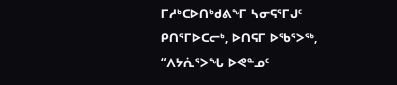ᒥᓱᒃᑕᐅᑎᒃᑯᕕᖕᒥ ᓴᓂᕋᕐᒥᒍᑦ ᑭᑎᕐᒥᐅᑕᓕᒃ, ᐅᑎᕋᒥ ᐅᖃᕐᐳᖅ, “ᐱᔭᕇᕐᐳᖓ ᐅᕙᓐᓄᑦ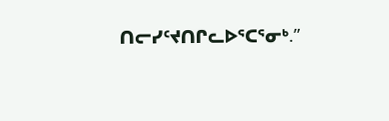ᑎᓕᓯᑦᔪᑎᒋᓚᐅᕐᑕᕐᓂᒃ.”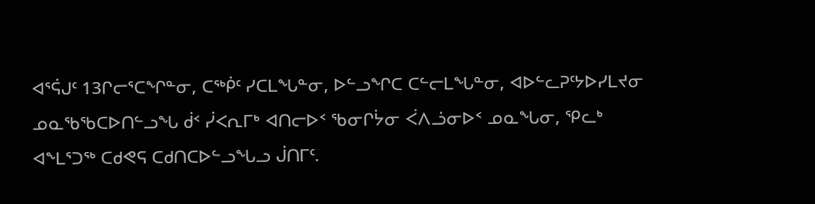ᐊᕐᕌᒍᑦ 13ᒋᓕᕐᑕᖏᓐᓂ, ᑕᖅᑮᑦ ᓯᑕᒪᖓᓐᓂ, ᐅᓪᓗᖏᑕ ᑕᓪᓕᒪᖓᓐᓂ, ᐊᐅᓪᓚᕈᑦᔭᐅᓯᒪᔪᓂ ᓄᓇᖃᖃᑕᐅᑎᓪᓗᖓ ᑰᑉ ᓰᐸᕆᒥᒃ ᐊᑎᓕᐅᑉ ᖃᓂᒋᔮᓂ ᐹᐱᓘᓂᐅᑉ ᓄᓇᖓᓂ, ᕿᓚᒃ ᐊᖕᒪᕐᑐᖅ ᑕᑯᕙᕋ ᑕᑯᑎᑕᐅᓪᓗᖓᓗ ᒎᑎᒥᑦ.